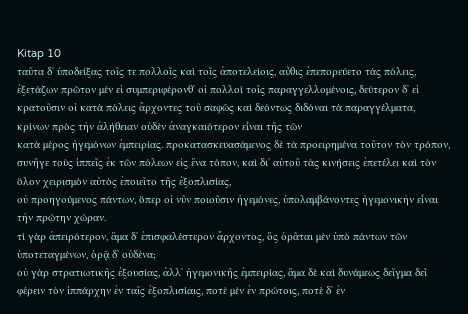Kitap 10
ταῦτα δʼ ὑποδείξας τοῖς τε πολλοῖς καὶ τοῖς ἀποτελείοις, αὖθις ἐπεπορεύετο τὰς πόλεις, ἐξετάζων πρῶτον μὲν εἰ συμπεριφέρονθʼ οἱ πολλοὶ τοῖς παραγγελλομένοις, δεύτερον δʼ εἰ κρατοῦσιν οἱ κατὰ πόλεις ἄρχοντες τοῦ σαφῶς καὶ δεόντως διδόναι τὰ παραγγέλματα,
κρίνων πρὸς τὴν ἀλήθειαν οὐδὲν ἀναγκαιότερον εἶναι τῆς τῶν
κατὰ μέρος ἡγεμόνων ἐμπειρίας. προκατασκευασάμενος δὲ τὰ προειρημένα τοῦτον τὸν τρόπον, συνῆγε τοὺς ἱππεῖς ἐκ τῶν πόλεων εἰς ἕνα τόπον, καὶ διʼ αὑτοῦ τὰς κινήσεις ἐπετέλει καὶ τὸν ὅλον χειρισμὸν αὐτὸς ἐποιεῖτο τῆς ἐξοπλισίας,
οὐ προηγούμενος πάντων, ὅπερ οἱ νῦν ποιοῦσιν ἡγεμόνες, ὑπολαμβάνοντες ἡγεμονικὴν εἶναι τὴν πρώτην χώραν.
τί γὰρ ἀπειρότερον, ἅμα δʼ ἐπισφαλέστερον ἄρχοντος, ὃς ὁρᾶται μὲν ὑπὸ πάντων τῶν ὑποτεταγμένων, ὁρᾷ δʼ οὐδένα;
οὐ γὰρ στρατιωτικῆς ἐξουσίας, ἀλλʼ ἡγεμονικῆς ἐμπειρίας, ἅμα δὲ καὶ δυνάμεως δεῖγμα δεῖ φέρειν τὸν ἱππάρχην ἐν ταῖς ἐξοπλισίαις, ποτὲ μὲν ἐν πρώτοις, ποτὲ δʼ ἐν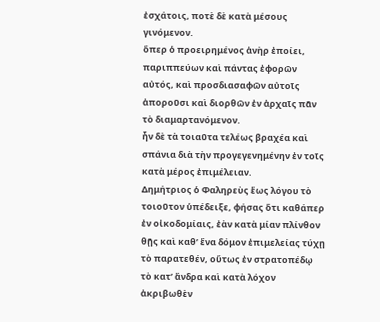ἐσχάτοις, ποτὲ δὲ κατὰ μέσους γινόμενον.
ὅπερ ὁ προειρημένος ἀνὴρ ἐποίει, παριππεύων καὶ πάντας ἐφορῶν αὐτός, καὶ προσδιασαφῶν αὐτοῖς ἀποροῦσι καὶ διορθῶν ἐν ἀρχαῖς πᾶν τὸ διαμαρτανόμενον.
ἦν δὲ τὰ τοιαῦτα τελέως βραχέα καὶ σπάνια διὰ τὴν προγεγενημένην ἐν τοῖς κατὰ μέρος ἐπιμέλειαν.
Δημήτριος ὁ Φαληρεὺς ἕως λόγου τὸ τοιοῦτον ὑπέδειξε, φήσας ὅτι καθάπερ ἐν οἰκοδομίαις, ἐὰν κατὰ μίαν πλίνθον θῇς καὶ καθʼ ἕνα δόμον ἐπιμελείας τύχῃ τὸ παρατεθέν, οὕτως ἐν στρατοπέδῳ τὸ κατʼ ἄνδρα καὶ κατὰ λόχον ἀκριβωθὲν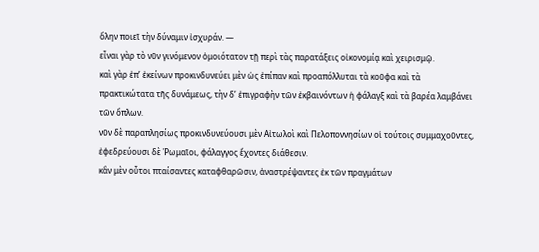ὅλην ποιεῖ τὴν δύναμιν ἰσχυράν. —
εἶναι γὰρ τὸ νῦν γινόμενον ὁμοιότατον τῇ περὶ τὰς παρατάξεις οἰκονομίᾳ καὶ χειρισμῷ.
καὶ γὰρ ἐπʼ ἐκείνων προκινδυνεύει μὲν ὡς ἐπίπαν καὶ προαπόλλυται τὰ κοῦφα καὶ τὰ πρακτικώτατα τῆς δυνάμεως, τὴν δʼ ἐπιγραφὴν τῶν ἐκβαινόντων ἡ φάλαγξ καὶ τὰ βαρέα λαμβάνει τῶν ὅπλων.
νῦν δὲ παραπλησίως προκινδυνεύουσι μὲν Αἰτωλοὶ καὶ Πελοποννησίων οἱ τούτοις συμμαχοῦντες, ἐφεδρεύουσι δὲ Ῥωμαῖοι, φάλαγγος ἔχοντες διάθεσιν.
κἂν μὲν οὗτοι πταίσαντες καταφθαρῶσιν, ἀναστρέψαντες ἐκ τῶν πραγμάτων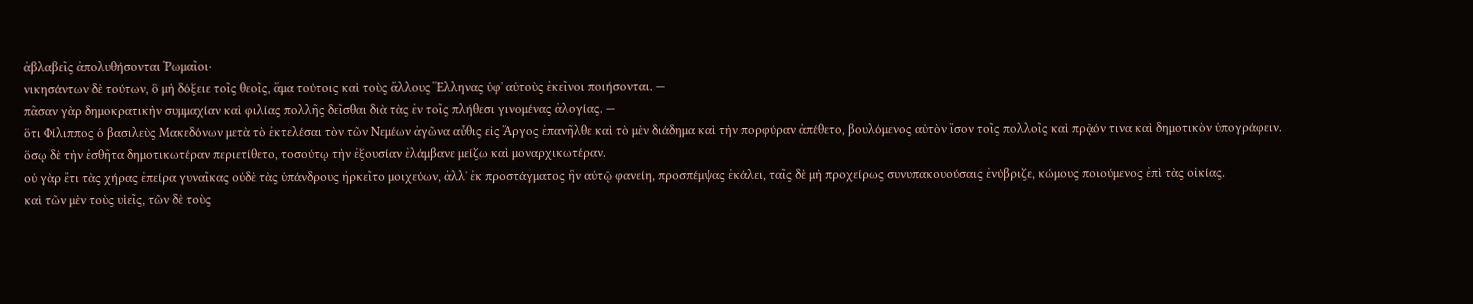ἀβλαβεῖς ἀπολυθήσονται Ῥωμαῖοι·
νικησάντων δὲ τούτων, ὃ μὴ δόξειε τοῖς θεοῖς, ἅμα τούτοις καὶ τοὺς ἄλλους Ἕλληνας ὑφʼ αὑτοὺς ἐκεῖνοι ποιήσονται. —
πᾶσαν γὰρ δημοκρατικὴν συμμαχίαν καὶ φιλίας πολλῆς δεῖσθαι διὰ τὰς ἐν τοῖς πλήθεσι γινομένας ἀλογίας. —
ὅτι Φίλιππος ὁ βασιλεὺς Μακεδόνων μετὰ τὸ ἐκτελέσαι τὸν τῶν Νεμέων ἀγῶνα αὖθις εἰς Ἄργος ἐπανῆλθε καὶ τὸ μὲν διάδημα καὶ τὴν πορφύραν ἀπέθετο, βουλόμενος αὑτὸν ἴσον τοῖς πολλοῖς καὶ πρᾷόν τινα καὶ δημοτικὸν ὑπογράφειν.
ὅσῳ δὲ τὴν ἐσθῆτα δημοτικωτέραν περιετίθετο, τοσούτῳ τὴν ἐξουσίαν ἐλάμβανε μείζω καὶ μοναρχικωτέραν.
οὐ γὰρ ἔτι τὰς χήρας ἐπείρα γυναῖκας οὐδὲ τὰς ὑπάνδρους ἠρκεῖτο μοιχεύων, ἀλλʼ ἐκ προστάγματος ἣν αὐτῷ φανείη, προσπέμψας ἐκάλει, ταῖς δὲ μὴ προχείρως συνυπακουούσαις ἐνύβριζε, κώμους ποιούμενος ἐπὶ τὰς οἰκίας.
καὶ τῶν μὲν τοὺς υἱεῖς, τῶν δὲ τοὺς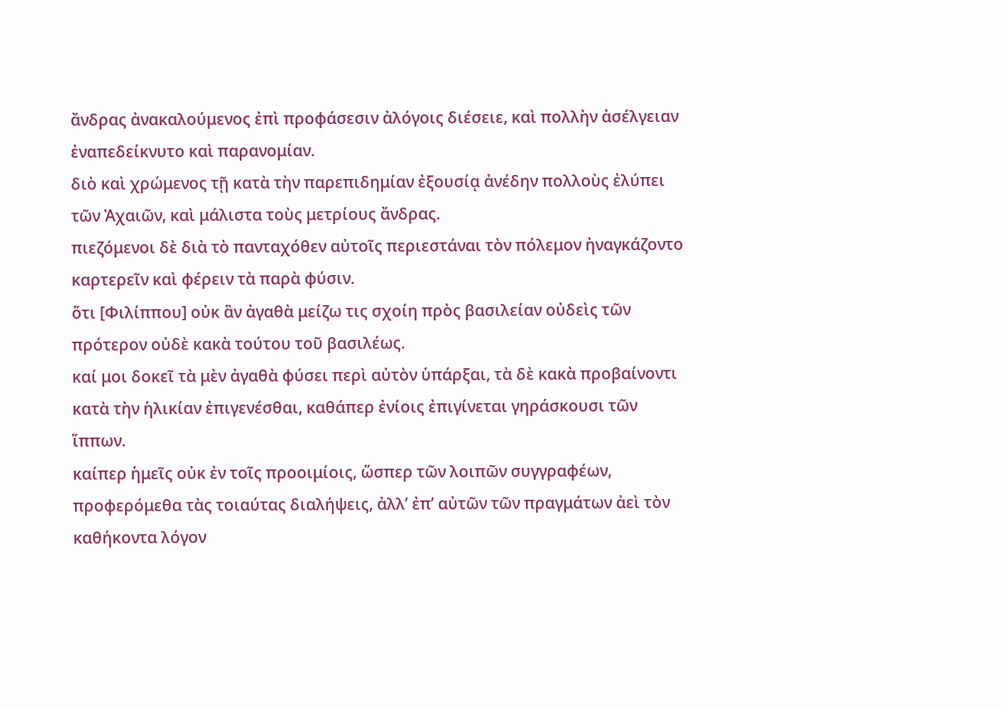ἄνδρας ἀνακαλούμενος ἐπὶ προφάσεσιν ἀλόγοις διέσειε, καὶ πολλὴν ἀσέλγειαν ἐναπεδείκνυτο καὶ παρανομίαν.
διὸ καὶ χρώμενος τῇ κατὰ τὴν παρεπιδημίαν ἐξουσίᾳ ἀνέδην πολλοὺς ἐλύπει τῶν Ἀχαιῶν, καὶ μάλιστα τοὺς μετρίους ἄνδρας.
πιεζόμενοι δὲ διὰ τὸ πανταχόθεν αὐτοῖς περιεστάναι τὸν πόλεμον ἠναγκάζοντο καρτερεῖν καὶ φέρειν τὰ παρὰ φύσιν.
ὅτι [Φιλίππου] οὐκ ἂν ἀγαθὰ μείζω τις σχοίη πρὸς βασιλείαν οὐδεὶς τῶν πρότερον οὐδὲ κακὰ τούτου τοῦ βασιλέως.
καί μοι δοκεῖ τὰ μὲν ἀγαθὰ φύσει περὶ αὐτὸν ὑπάρξαι, τὰ δὲ κακὰ προβαίνοντι κατὰ τὴν ἡλικίαν ἐπιγενέσθαι, καθάπερ ἐνίοις ἐπιγίνεται γηράσκουσι τῶν ἵππων.
καίπερ ἡμεῖς οὐκ ἐν τοῖς προοιμίοις, ὥσπερ τῶν λοιπῶν συγγραφέων, προφερόμεθα τὰς τοιαύτας διαλήψεις, ἀλλʼ ἐπʼ αὐτῶν τῶν πραγμάτων ἀεὶ τὸν καθήκοντα λόγον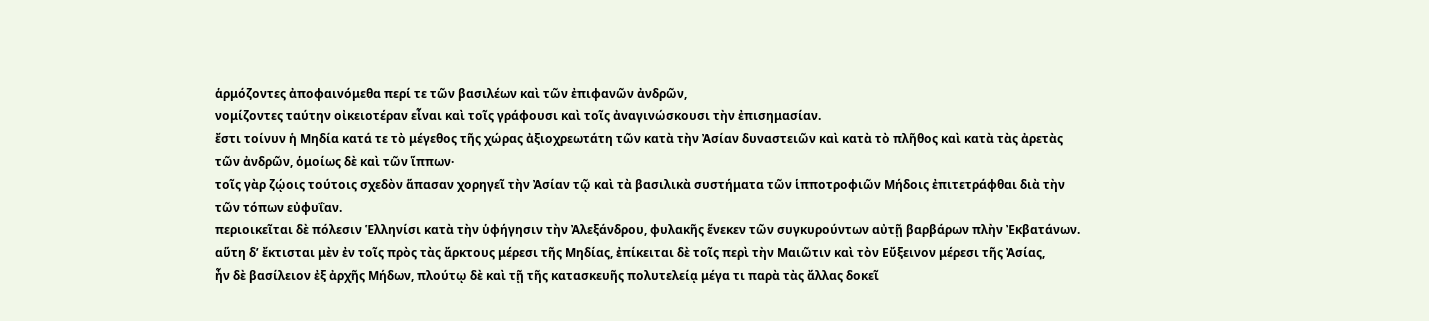ἁρμόζοντες ἀποφαινόμεθα περί τε τῶν βασιλέων καὶ τῶν ἐπιφανῶν ἀνδρῶν,
νομίζοντες ταύτην οἰκειοτέραν εἶναι καὶ τοῖς γράφουσι καὶ τοῖς ἀναγινώσκουσι τὴν ἐπισημασίαν.
ἔστι τοίνυν ἡ Μηδία κατά τε τὸ μέγεθος τῆς χώρας ἀξιοχρεωτάτη τῶν κατὰ τὴν Ἀσίαν δυναστειῶν καὶ κατὰ τὸ πλῆθος καὶ κατὰ τὰς ἀρετὰς τῶν ἀνδρῶν, ὁμοίως δὲ καὶ τῶν ἵππων·
τοῖς γὰρ ζῴοις τούτοις σχεδὸν ἅπασαν χορηγεῖ τὴν Ἀσίαν τῷ καὶ τὰ βασιλικὰ συστήματα τῶν ἱπποτροφιῶν Μήδοις ἐπιτετράφθαι διὰ τὴν τῶν τόπων εὐφυΐαν.
περιοικεῖται δὲ πόλεσιν Ἑλληνίσι κατὰ τὴν ὑφήγησιν τὴν Ἀλεξάνδρου, φυλακῆς ἕνεκεν τῶν συγκυρούντων αὐτῇ βαρβάρων πλὴν Ἐκβατάνων.
αὕτη δʼ ἔκτισται μὲν ἐν τοῖς πρὸς τὰς ἄρκτους μέρεσι τῆς Μηδίας, ἐπίκειται δὲ τοῖς περὶ τὴν Μαιῶτιν καὶ τὸν Εὔξεινον μέρεσι τῆς Ἀσίας,
ἦν δὲ βασίλειον ἐξ ἀρχῆς Μήδων, πλούτῳ δὲ καὶ τῇ τῆς κατασκευῆς πολυτελείᾳ μέγα τι παρὰ τὰς ἄλλας δοκεῖ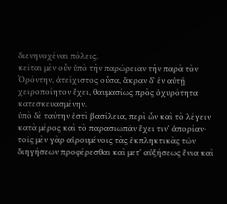διενηνοχέναι πόλεις.
κεῖται μὲν οὖν ὑπὸ τὴν παρώρειαν τὴν παρὰ τὸν Ὀρόντην, ἀτείχιστος οὖσα, ἄκραν δʼ ἐν αὑτῇ χειροποίητον ἔχει, θαυμασίως πρὸς ὀχυρότητα κατεσκευασμένην.
ὑπὸ δὲ ταύτην ἐστὶ βασίλεια, περὶ ὧν καὶ τὸ λέγειν κατὰ μέρος καὶ τὸ παρασιωπᾶν ἔχει τινʼ ἀπορίαν·
τοῖς μὲν γὰρ αἱρουμένοις τὰς ἐκπληκτικὰς τῶν διηγήσεων προφέρεσθαι καὶ μετʼ αὐξήσεως ἔνια καὶ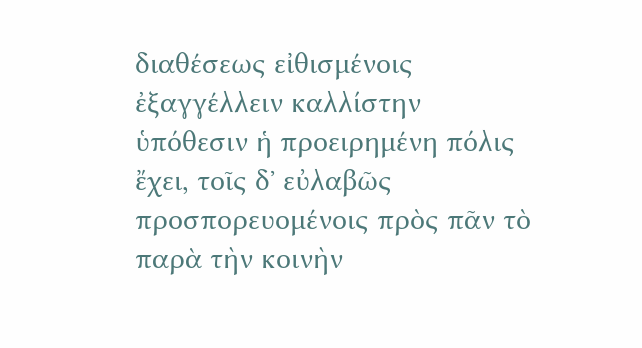διαθέσεως εἰθισμένοις ἐξαγγέλλειν καλλίστην ὑπόθεσιν ἡ προειρημένη πόλις ἔχει, τοῖς δʼ εὐλαβῶς προσπορευομένοις πρὸς πᾶν τὸ παρὰ τὴν κοινὴν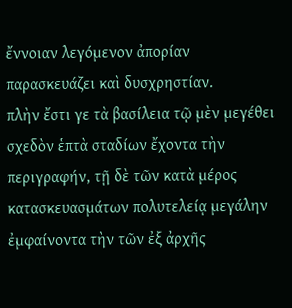ἔννοιαν λεγόμενον ἀπορίαν παρασκευάζει καὶ δυσχρηστίαν.
πλὴν ἔστι γε τὰ βασίλεια τῷ μὲν μεγέθει σχεδὸν ἑπτὰ σταδίων ἔχοντα τὴν περιγραφήν, τῇ δὲ τῶν κατὰ μέρος κατασκευασμάτων πολυτελείᾳ μεγάλην ἐμφαίνοντα τὴν τῶν ἐξ ἀρχῆς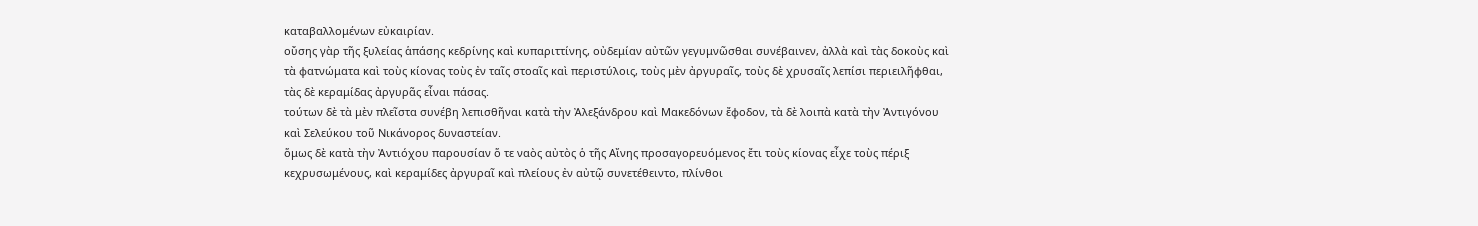καταβαλλομένων εὐκαιρίαν.
οὔσης γὰρ τῆς ξυλείας ἁπάσης κεδρίνης καὶ κυπαριττίνης, οὐδεμίαν αὐτῶν γεγυμνῶσθαι συνέβαινεν, ἀλλὰ καὶ τὰς δοκοὺς καὶ τὰ φατνώματα καὶ τοὺς κίονας τοὺς ἐν ταῖς στοαῖς καὶ περιστύλοις, τοὺς μὲν ἀργυραῖς, τοὺς δὲ χρυσαῖς λεπίσι περιειλῆφθαι, τὰς δὲ κεραμίδας ἀργυρᾶς εἶναι πάσας.
τούτων δὲ τὰ μὲν πλεῖστα συνέβη λεπισθῆναι κατὰ τὴν Ἀλεξάνδρου καὶ Μακεδόνων ἔφοδον, τὰ δὲ λοιπὰ κατὰ τὴν Ἀντιγόνου καὶ Σελεύκου τοῦ Νικάνορος δυναστείαν.
ὅμως δὲ κατὰ τὴν Ἀντιόχου παρουσίαν ὅ τε ναὸς αὐτὸς ὁ τῆς Αἴνης προσαγορευόμενος ἔτι τοὺς κίονας εἶχε τοὺς πέριξ κεχρυσωμένους, καὶ κεραμίδες ἀργυραῖ καὶ πλείους ἐν αὐτῷ συνετέθειντο, πλίνθοι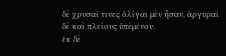δὲ χρυσαῖ τινες ὀλίγαι μὲν ἦσαν, ἀργυραῖ δὲ καὶ πλείους ὑπέμενον.
ἐκ δὲ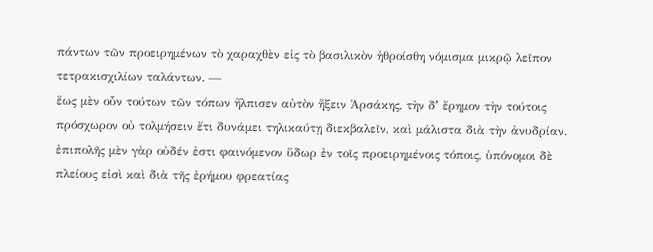πάντων τῶν προειρημένων τὸ χαραχθὲν εἰς τὸ βασιλικὸν ἡθροίσθη νόμισμα μικρῷ λεῖπον τετρακισχιλίων ταλάντων. —
ἕως μὲν οὖν τούτων τῶν τόπων ἤλπισεν αὐτὸν ἥξειν Ἀρσάκης, τὴν δʼ ἔρημον τὴν τούτοις πρόσχωρον οὐ τολμήσειν ἔτι δυνάμει τηλικαύτῃ διεκβαλεῖν, καὶ μάλιστα διὰ τὴν ἀνυδρίαν.
ἐπιπολῆς μὲν γὰρ οὐδέν ἐστι φαινόμενον ὕδωρ ἐν τοῖς προειρημένοις τόποις, ὑπόνομοι δὲ πλείους εἰσὶ καὶ διὰ τῆς ἐρήμου φρεατίας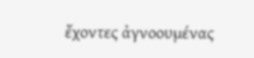ἔχοντες ἀγνοουμένας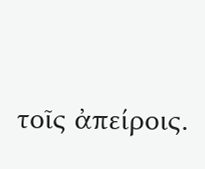τοῖς ἀπείροις.